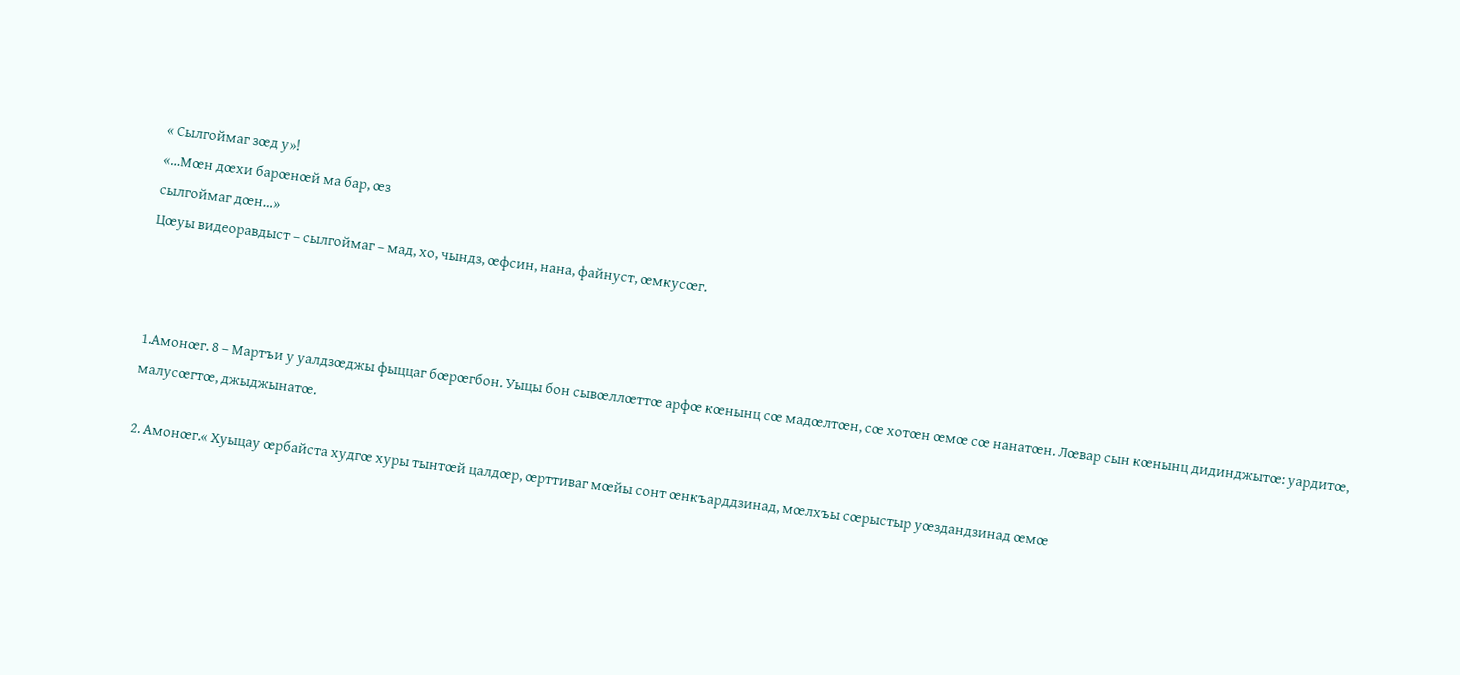« Сылгоймаг зœд у»!
«…Мœн дœхи барœнœй ма бар, œз
сылгоймаг дœн…»
Цœуы видеоравдыст – сылгоймаг – мад, хо, чындз, œфсин, нана, файнуст, œмкусœг.



1.Амонœг. 8 – Мартъи у уалдзœджы фыццаг бœрœгбон. Уыцы бон сывœллœттœ арфœ кœнынц сœ мадœлтœн, сœ хотœн œмœ сœ нанатœн. Лœвар сын кœнынц дидинджытœ: уардитœ, малусœгтœ, джыджынатœ.

2. Амонœг.« Хуыцау œрбайста худгœ хуры тынтœй цалдœр, œрттиваг мœйы сонт œнкъарддзинад, мœлхъы сœрыстыр уœздандзинад œмœ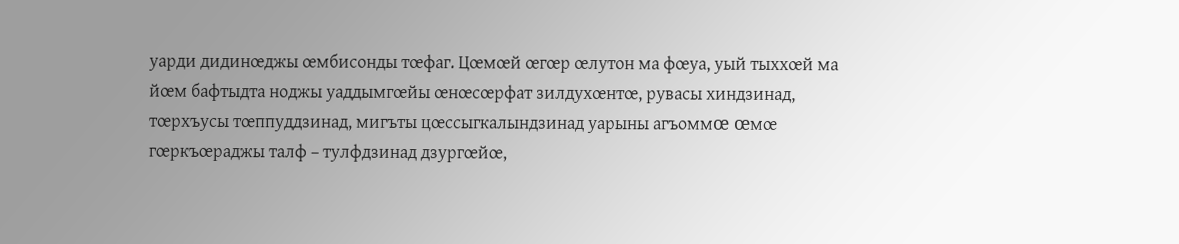уарди дидинœджы œмбисонды тœфаг. Цœмœй œгœр œлутон ма фœуа, уый тыххœй ма йœм бафтыдта ноджы уаддымгœйы œнœсœрфат зилдухœнтœ, рувасы хиндзинад, тœрхъусы тœппуддзинад, мигъты цœссыгкалындзинад уарыны агъоммœ œмœ гœркъœраджы талф – тулфдзинад дзургœйœ,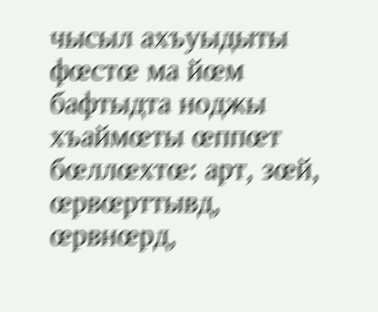чысыл ахъуыдыты фœстœ ма йœм бафтыдта ноджы хъаймœты œппœт бœллœхтœ: арт, зœй, œрвœрттывд, œрвнœрд,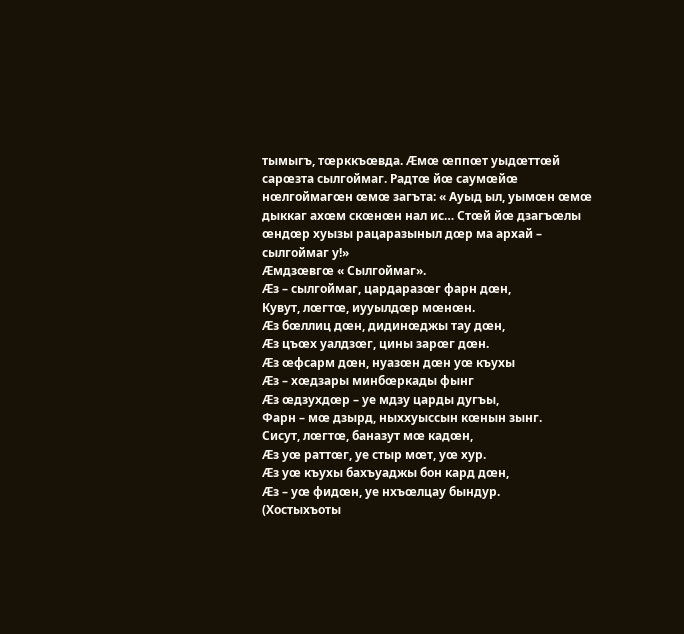тымыгъ, тœрккъœвда. Æмœ œппœт уыдœттœй сарœзта сылгоймаг. Радтœ йœ саумœйœ нœлгоймагœн œмœ загъта: « Ауыд ыл, уымœн œмœ дыккаг ахœм скœнœн нал ис… Стœй йœ дзагъœлы œндœр хуызы рацаразыныл дœр ма архай – сылгоймаг у!»
Æмдзœвгœ « Сылгоймаг».
Æз – сылгоймаг, цардаразœг фарн дœн,
Кувут, лœгтœ, иууылдœр мœнœн.
Æз бœллиц дœн, дидинœджы тау дœн,
Æз цъœх уалдзœг, цины зарœг дœн.
Æз œфсарм дœн, нуазœн дœн уœ къухы
Æз – хœдзары минбœркады фынг
Æз œдзухдœр – уе мдзу царды дугъы,
Фарн – мœ дзырд, ныххуыссын кœнын зынг.
Сисут, лœгтœ, баназут мœ кадœн,
Æз уœ раттœг, уе стыр мœт, уœ хур.
Æз уœ къухы бахъуаджы бон кард дœн,
Æз – уœ фидœн, уе нхъœлцау бындур.
(Хостыхъоты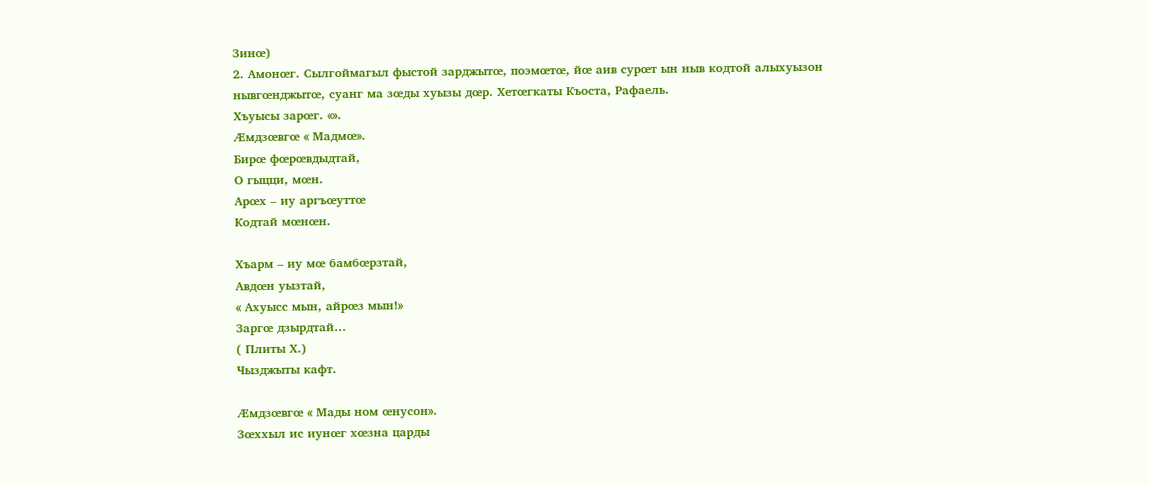Зинœ)
2. Амонœг. Сылгоймагыл фыстой зарджытœ, поэмœтœ, йœ аив сурœт ын ныв кодтой алыхуызон нывгœнджытœ, суанг ма зœды хуызы дœр. Хетœгкаты Къоста, Рафаель.
Хъуысы зарœг. «».
Æмдзœвгœ « Мадмœ».
Бирœ фœрœвдыдтай,
О гыцци, мœн.
Арœх – иу аргъœуттœ
Кодтай мœнœн.

Хъарм – иу мœ бамбœрзтай,
Авдœн уызтай,
« Ахуысс мын, айрœз мын!»
Заргœ дзырдтай…
( Плиты Х.)
Чызджыты кафт.

Æмдзœвгœ « Мады ном œнусон».
Зœххыл ис иунœг хœзна царды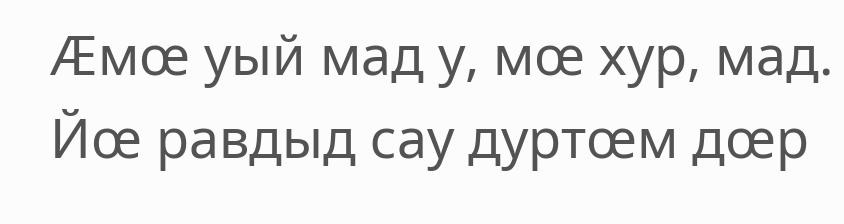Æмœ уый мад у, мœ хур, мад.
Йœ равдыд сау дуртœм дœр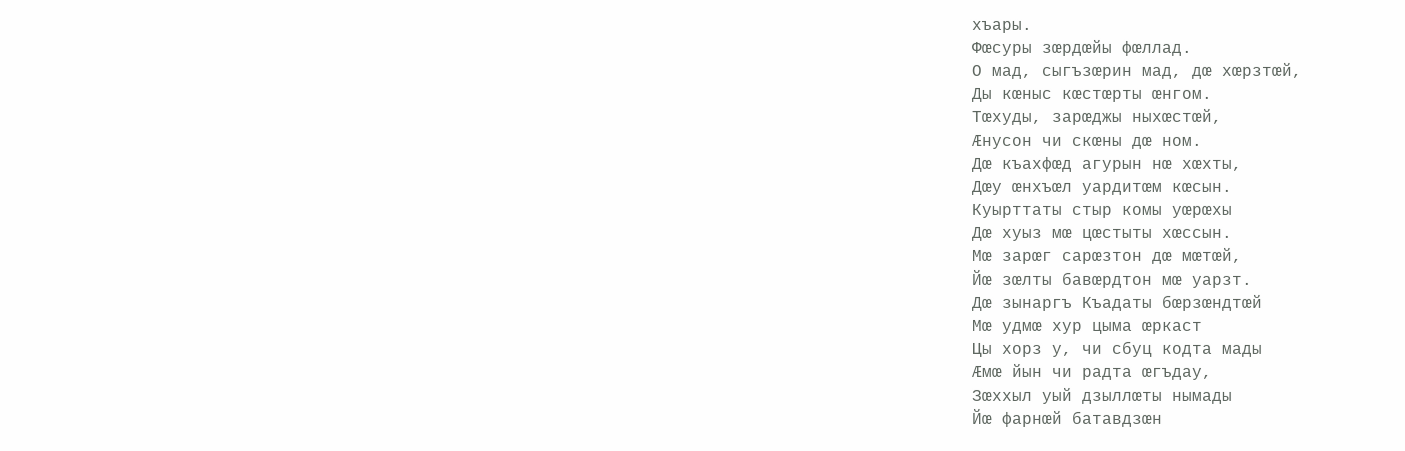хъары.
Фœсуры зœрдœйы фœллад.
О мад, сыгъзœрин мад, дœ хœрзтœй,
Ды кœныс кœстœрты œнгом.
Тœхуды, зарœджы ныхœстœй,
Æнусон чи скœны дœ ном.
Дœ къахфœд агурын нœ хœхты,
Дœу œнхъœл уардитœм кœсын.
Куырттаты стыр комы уœрœхы
Дœ хуыз мœ цœстыты хœссын.
Мœ зарœг сарœзтон дœ мœтœй,
Йœ зœлты бавœрдтон мœ уарзт.
Дœ зынаргъ Къадаты бœрзœндтœй
Мœ удмœ хур цыма œркаст
Цы хорз у, чи сбуц кодта мады
Æмœ йын чи радта œгъдау,
Зœххыл уый дзыллœты нымады
Йœ фарнœй батавдзœн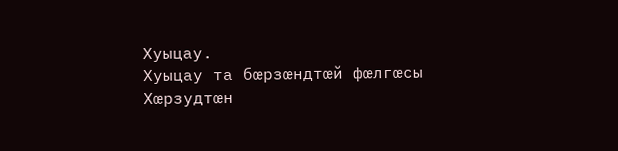Хуыцау.
Хуыцау та бœрзœндтœй фœлгœсы
Хœрзудтœн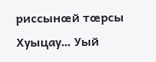риссынœй тœрсы
Хуыцау… Уый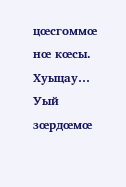цœсгоммœ нœ кœсы.
Хуыцау… Уый зœрдœмœ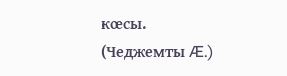кœсы.
(Чеджемты Æ.)